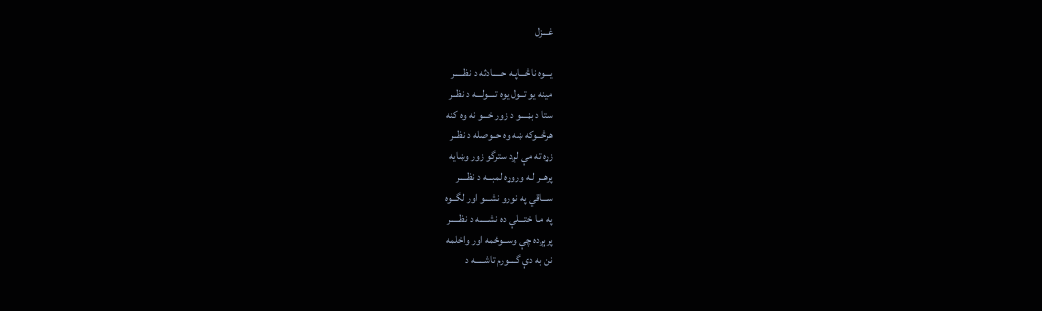غـــزل

يـــوه ناڅـــاپـه حـــــادثه د نظـــــر
مينه يو تــول يوه تــــولـــه د نظــر
ستا د بڼــــو د زور خـــو نه وه کنه
هرڅــوکه ښه وه حــوصله د نظــر
زړه ته مې لږد سترگو زور وښايه
پرهــر لـه وروړه لمبـــه د نظــــر
ســـاقي په نورو نشـــو اور لگــوه
په مـا ختـــلې ده نشـــــه د نظـــــر
پرېږده چې وســوځمه اور واخلمه
نن به دې گــــورم تاشـــــه د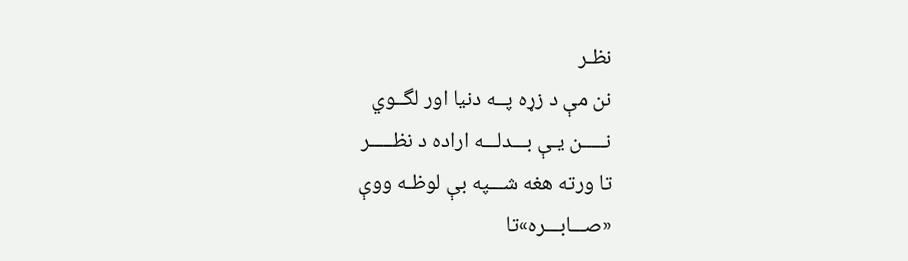نظـر
نن مې د زړه پــه دنيا اور لگــوي
نـــــن يـې بـــدلـــه اراده د نظـــــر
تا ورته هغه شـــپه بې لوظـه ووې
«صـــابـــره»تا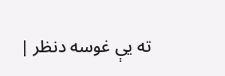ته يې غوسه دنظر |